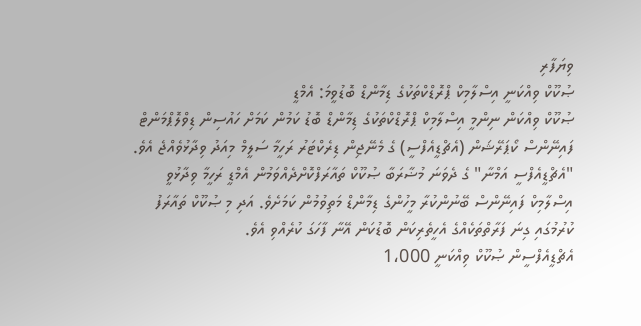ވިޔަފާރި
ޞުކޫކް ވިއްކަނީ އިސްލާމިކް ޕްރޮޑްކްތަކުގެ ޑިމާންޑް ބޮޑުވީމަ: އެމްޑީ
ޞުކޫކް ވިއްކަން ނިންމީ އިސްލާމިކް ޕްރޮޑްކްތަކުގެ ޑިމާންޑް ބޮޑު ކަމުން ކަމަށް ހައުސިން ޑިވްލޮޕްމަންޓް ފައިނޭންސް ކޯޕަރޭޝަން (އެޗްޑީއެފްސީ) ގެ މެނޭޖިން ޑިރެކްޓަރު ރަހީމާ ސަލީމް މިއަދު ވިދާޅުވެއްޖެ އެވެ.
"އެޗްޑީއެފްސީ އަމްނާ" ގެ ދެވަނަ މުޟާރަބާ ޞުކޫކް ތައާރަފްކޮށްދެއްވަމުން އެމްޑީ ރަހީމާ ވިދާޅުވީ އިސްލާމިކް ފައިނޭންސް ބޭނުންކުރާ މީހުންގެ ޑިމާންޑް މަތިވުމުން ކަމަށެވެ. އަދި މި ޞުކޫކް ތައާރަފު ކުރުމުގައި ގިނަ ފަރާތްތަކެއްގެ އެހީތެރިކަން ބޮޑުކަން އޭނާ ފާހަގަ ކުރެއްވި އެވެ.
އެޗްޑީއެފްސީން ޞުކޫކް ވިއްކަނީ 1،000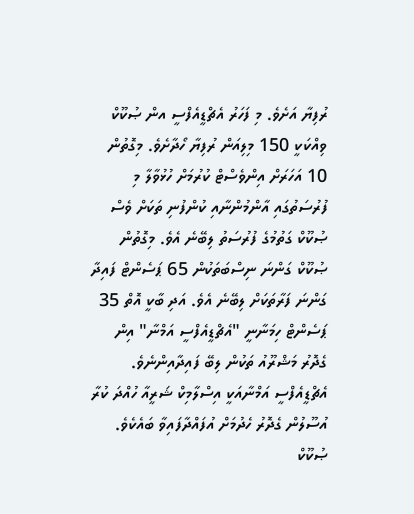ރުފިޔާ އަށެވެ. މި ފަހަރު އެޗްޑީއެފްސީ އން ޞުކޫކް ވިއްކަކީ 150 މިލިއަން ރުފިޔާ ހޯދާށެވެ. މިގޮތުން 10 އަހަރަށް އިންވެސްޓް ކުރުމަށް ހުޅުވާލާ މި ފުރުސަތުގައި އާންމުންނާއި ކުންފުނި ތަކަށް ވެސް ޞުކޫކް ގަތުމުގެ ފުރުސަތު ލިބޭނެ އެވެ. މިގޮތުން ޞުކޫކް ގަންނަ ނިސްބަތަކުން 65 ޕަސެންޓް ފައިދާ ގަންނަ ފަރާތަކަށް ލިބޭނެ އެވެ. އަދި ބާކީ އޮތް 35 ޕަސެންޓް ހިމަނާނީ "އެޗްޑީއެފްސީ އަމްނާ" އިން ގެދޮރު މަޝްރޫއު ތަކުން ލިބޭ ފައިދާއިންނެވެ. އެޗްޑީއެފްސީ އަމްނާއަކީ އިސްލާމިކް ޝަރީއާ ހުއްދަ ކުރާ އުސޫލުން ގެދޮރު ހެދުމަށް އުފައްދާފައިވާ ބައެކެވެ.
ޞުކޫކް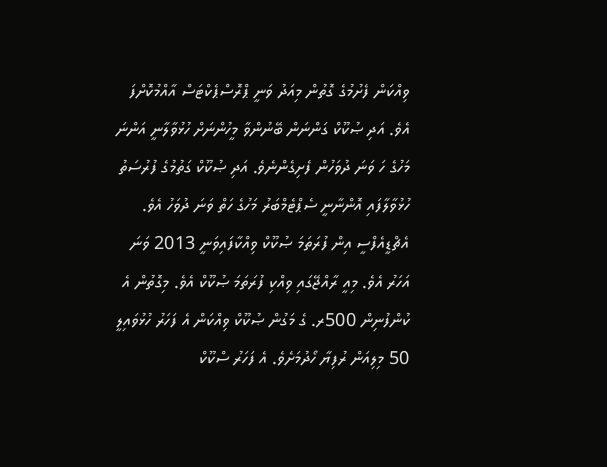ވިއްކަން ފެށުމުގެ ގޮތުން މިއަދު ވަނީ ޕްރޮސްޕެކްޓަސް އާއްމުކޮށްފަ އެވެ. އަދި ޞުކޫކް ގަންނަން ބޭނުންވާ މީހުންނަށް ހުޅުވާލާނީ އަންނަ މަހުގެ ހަ ވަނަ ދުވަހުން ފެށިގެންނެވެ. އަދި ޞުކޫކް ގަތުމުގެ ފުރުސަތު ހުޅުވާލާފައި އޮންނާނީ ސެޕްޓެމްބަރު މަހުގެ ހަތް ވަނަ ދުވަހު އެވެ.
އެޗްޑީއެފްސީ އިން ފުރަތަމަ ޞުކޫކް ވިއްކާފައިވަނީ 2013 ވަނަ އަހަރު އެވެ. މިއީ ރާއްޖޭގައި ވިއްކި ފުރަތަމަ ޞުކޫކް އެވެ. މިގޮތުން އެ ކުންފުނިން 500ރ. ގެ މަގުން ޞުކޫކް ވިއްކަން އެ ފަހަރު ހުޅުވައިލީ 50 މިލިއަން ރުފިޔާ ހޯދުމަށެވެ. އެ ފަހަރު ސްކޫކް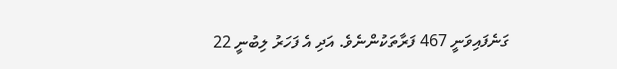ގަނެފައިވަނީ 467 ފަރާތަކުންނެވެ. އަދި އެ ފަހަރު ލިބުނީ 22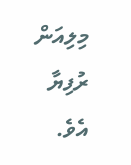މިލިއަން ރުފިޔާ އެވެ.